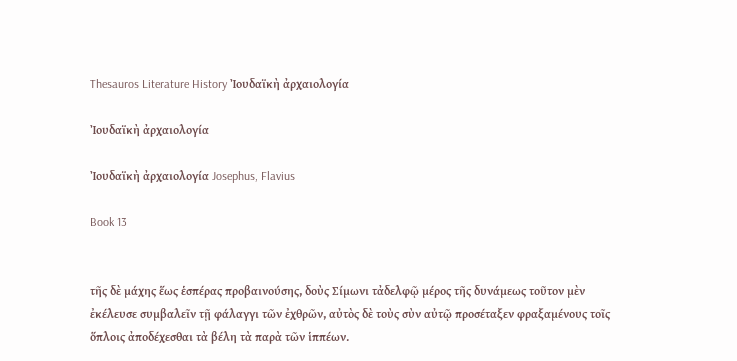Thesauros Literature History Ἰουδαϊκὴ ἀρχαιολογία

Ἰουδαϊκὴ ἀρχαιολογία

Ἰουδαϊκὴ ἀρχαιολογία Josephus, Flavius

Book 13


τῆς δὲ μάχης ἕως ἑσπέρας προβαινούσης, δοὺς Σίμωνι τἀδελφῷ μέρος τῆς δυνάμεως τοῦτον μὲν ἐκέλευσε συμβαλεῖν τῇ φάλαγγι τῶν ἐχθρῶν, αὐτὸς δὲ τοὺς σὺν αὐτῷ προσέταξεν φραξαμένους τοῖς ὅπλοις ἀποδέχεσθαι τὰ βέλη τὰ παρὰ τῶν ἱππέων.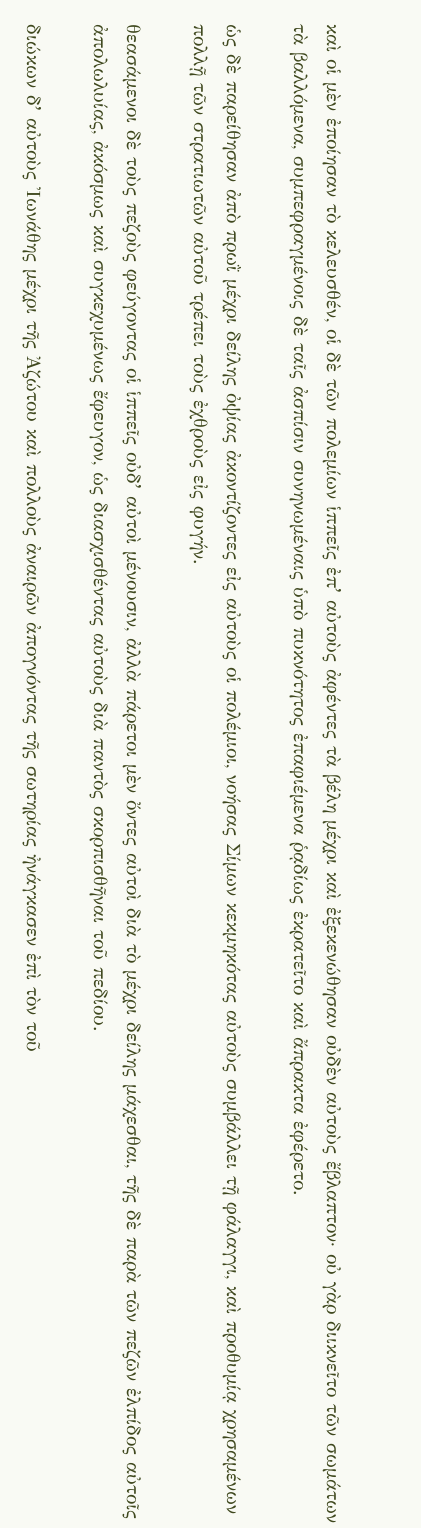καὶ οἱ μὲν ἐποίησαν τὸ κελευσθέν, οἱ δὲ τῶν πολεμίων ἱππεῖς ἐπʼ αὐτοὺς ἀφέντες τὰ βέλη μέχρι καὶ ἐξεκενώθησαν οὐδὲν αὐτοὺς ἔβλαπτον· οὐ γὰρ διικνεῖτο τῶν σωμάτων τὰ βαλλόμενα, συμπεφραγμένοις δὲ ταῖς ἀσπίσιν συνηνωμέναις ὑπὸ πυκνότητος ἐπαφιέμενα ῥᾳδίως ἐκρατεῖτο καὶ ἄπρακτα ἐφέρετο.

ὡς δὲ παρείθησαν ἀπὸ πρωῒ μέχρι δείλης ὀψίας ἀκοντίζοντες εἰς αὐτοὺς οἱ πολέμιοι, νοήσας Σίμων κεκμηκότας αὐτοὺς συμβάλλει τῇ φάλαγγι, καὶ προθυμίᾳ χρησαμένων πολλῇ τῶν στρατιωτῶν αὐτοῦ τρέπει τοὺς ἐχθροὺς εἰς φυγήν.

θεασάμενοι δὲ τοὺς πεζοὺς φεύγοντας οἱ ἱππεῖς οὐδʼ αὐτοὶ μένουσιν, ἀλλὰ πάρετοι μὲν ὄντες αὐτοὶ διὰ τὸ μέχρι δείλης μάχεσθαι, τῆς δὲ παρὰ τῶν πεζῶν ἐλπίδος αὐτοῖς ἀπολωλυίας, ἀκόσμως καὶ συγκεχυμένως ἔφευγον, ὡς διασχισθέντας αὐτοὺς διὰ παντὸς σκορπισθῆναι τοῦ πεδίου.

διώκων δʼ αὐτοὺς Ἰωνάθης μέχρι τῆς Ἀζώτου καὶ πολλοὺς ἀναιρῶν ἀπογνόντας τῆς σωτηρίας ἠνάγκασεν ἐπὶ τὸν τοῦ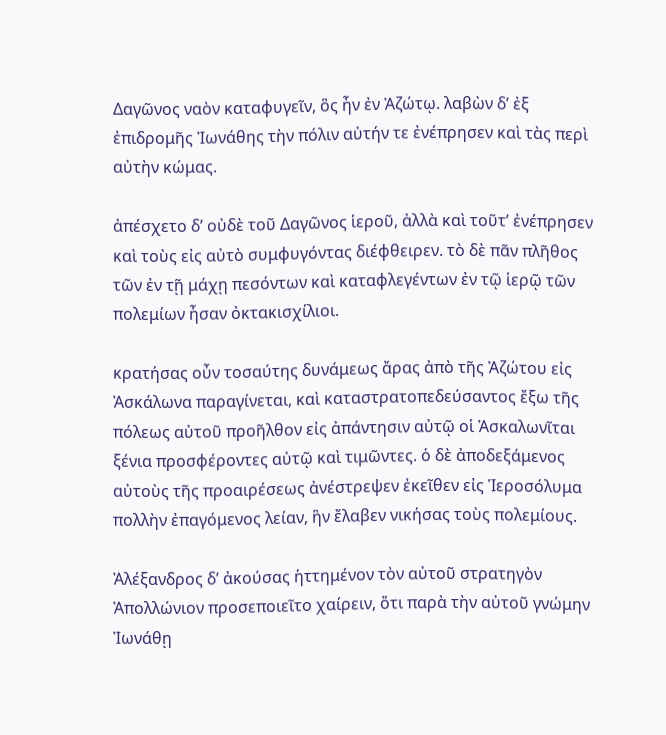Δαγῶνος ναὸν καταφυγεῖν, ὃς ἦν ἐν Ἀζώτῳ. λαβὼν δʼ ἐξ ἐπιδρομῆς Ἰωνάθης τὴν πόλιν αὐτήν τε ἐνέπρησεν καὶ τὰς περὶ αὐτὴν κώμας.

ἀπέσχετο δʼ οὐδὲ τοῦ Δαγῶνος ἱεροῦ, ἀλλὰ καὶ τοῦτʼ ἐνέπρησεν καὶ τοὺς εἰς αὐτὸ συμφυγόντας διέφθειρεν. τὸ δὲ πᾶν πλῆθος τῶν ἐν τῇ μάχῃ πεσόντων καὶ καταφλεγέντων ἐν τῷ ἱερῷ τῶν πολεμίων ἦσαν ὀκτακισχίλιοι.

κρατήσας οὖν τοσαύτης δυνάμεως ἄρας ἀπὸ τῆς Ἀζώτου εἰς Ἀσκάλωνα παραγίνεται, καὶ καταστρατοπεδεύσαντος ἔξω τῆς πόλεως αὐτοῦ προῆλθον εἰς ἀπάντησιν αὐτῷ οἱ Ἀσκαλωνῖται ξένια προσφέροντες αὐτῷ καὶ τιμῶντες. ὁ δὲ ἀποδεξάμενος αὐτοὺς τῆς προαιρέσεως ἀνέστρεψεν ἐκεῖθεν εἰς Ἱεροσόλυμα πολλὴν ἐπαγόμενος λείαν, ἣν ἔλαβεν νικήσας τοὺς πολεμίους.

Ἀλέξανδρος δʼ ἀκούσας ἡττημένον τὸν αὐτοῦ στρατηγὸν Ἀπολλώνιον προσεποιεῖτο χαίρειν, ὅτι παρὰ τὴν αὐτοῦ γνώμην Ἰωνάθῃ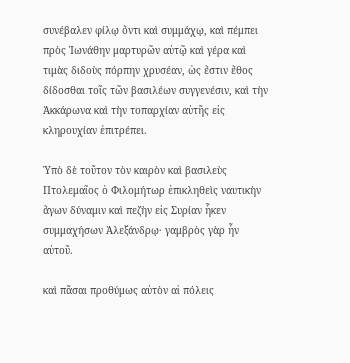συνέβαλεν φίλῳ ὄντι καὶ συμμάχῳ, καὶ πέμπει πρὸς Ἰωνάθην μαρτυρῶν αὐτῷ καὶ γέρα καὶ τιμὰς διδοὺς πόρπην χρυσέαν, ὡς ἔστιν ἔθος δίδοσθαι τοῖς τῶν βασιλέων συγγενέσιν, καὶ τὴν Ἀκκάρωνα καὶ τὴν τοπαρχίαν αὐτῆς εἰς κληρουχίαν ἐπιτρέπει.

Ὑπὸ δὲ τοῦτον τὸν καιρὸν καὶ βασιλεὺς Πτολεμαῖος ὁ Φιλομήτωρ ἐπικληθεὶς ναυτικὴν ἄγων δύναμιν καὶ πεζὴν εἰς Συρίαν ἧκεν συμμαχήσων Ἀλεξάνδρῳ· γαμβρὸς γὰρ ἦν αὐτοῦ.

καὶ πᾶσαι προθύμως αὐτὸν αἱ πόλεις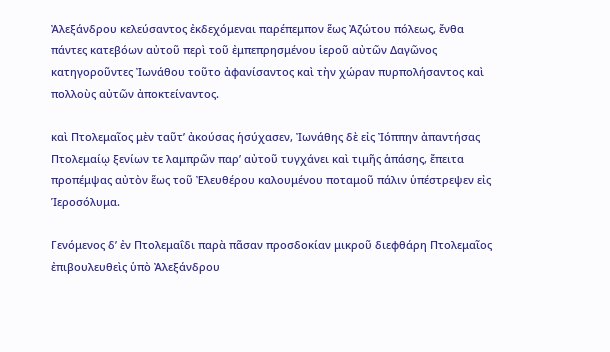Ἀλεξάνδρου κελεύσαντος ἐκδεχόμεναι παρέπεμπον ἕως Ἀζώτου πόλεως, ἔνθα πάντες κατεβόων αὐτοῦ περὶ τοῦ ἐμπεπρησμένου ἱεροῦ αὐτῶν Δαγῶνος κατηγοροῦντες Ἰωνάθου τοῦτο ἀφανίσαντος καὶ τὴν χώραν πυρπολήσαντος καὶ πολλοὺς αὐτῶν ἀποκτείναντος.

καὶ Πτολεμαῖος μὲν ταῦτʼ ἀκούσας ἡσύχασεν, Ἰωνάθης δὲ εἰς Ἰόππην ἀπαντήσας Πτολεμαίῳ ξενίων τε λαμπρῶν παρʼ αὐτοῦ τυγχάνει καὶ τιμῆς ἁπάσης, ἔπειτα προπέμψας αὐτὸν ἕως τοῦ Ἐλευθέρου καλουμένου ποταμοῦ πάλιν ὑπέστρεψεν εἰς Ἱεροσόλυμα.

Γενόμενος δʼ ἐν Πτολεμαΐδι παρὰ πᾶσαν προσδοκίαν μικροῦ διεφθάρη Πτολεμαῖος ἐπιβουλευθεὶς ὑπὸ Ἀλεξάνδρου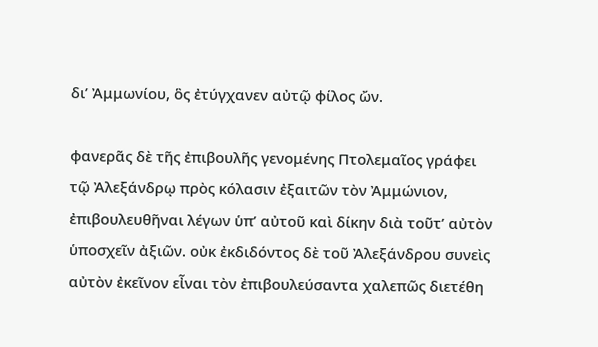διʼ Ἀμμωνίου, ὃς ἐτύγχανεν αὐτῷ φίλος ὤν.

φανερᾶς δὲ τῆς ἐπιβουλῆς γενομένης Πτολεμαῖος γράφει τῷ Ἀλεξάνδρῳ πρὸς κόλασιν ἐξαιτῶν τὸν Ἀμμώνιον, ἐπιβουλευθῆναι λέγων ὑπʼ αὐτοῦ καὶ δίκην διὰ τοῦτʼ αὐτὸν ὑποσχεῖν ἀξιῶν. οὐκ ἐκδιδόντος δὲ τοῦ Ἀλεξάνδρου συνεὶς αὐτὸν ἐκεῖνον εἶναι τὸν ἐπιβουλεύσαντα χαλεπῶς διετέθη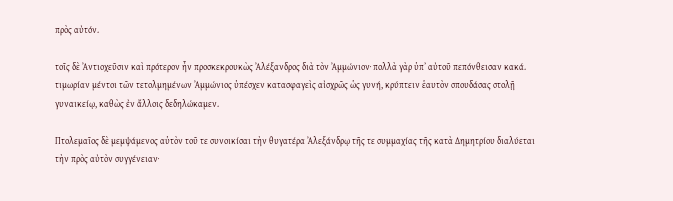πρὸς αὐτόν.

τοῖς δὲ Ἀντιοχεῦσιν καὶ πρότερον ἦν προσκεκρουκὼς Ἀλέξανδρος διὰ τὸν Ἀμμώνιον· πολλὰ γὰρ ὑπʼ αὐτοῦ πεπόνθεισαν κακά. τιμωρίαν μέντοι τῶν τετολμημένων Ἀμμώνιος ὑπέσχεν κατασφαγεὶς αἰσχρῶς ὡς γυνή, κρύπτειν ἑαυτὸν σπουδάσας στολῇ γυναικείῳ, καθὼς ἐν ἄλλοις δεδηλώκαμεν.

Πτολεμαῖος δὲ μεμψάμενος αὑτὸν τοῦ τε συνοικίσαι τὴν θυγατέρα Ἀλεξάνδρῳ τῆς τε συμμαχίας τῆς κατὰ Δημητρίου διαλύεται τὴν πρὸς αὐτὸν συγγένειαν·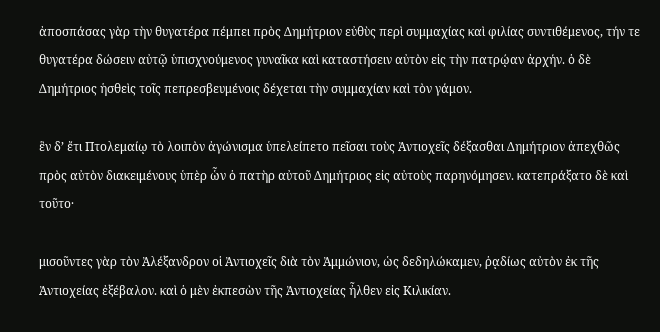ἀποσπάσας γὰρ τὴν θυγατέρα πέμπει πρὸς Δημήτριον εὐθὺς περὶ συμμαχίας καὶ φιλίας συντιθέμενος, τήν τε θυγατέρα δώσειν αὐτῷ ὑπισχνούμενος γυναῖκα καὶ καταστήσειν αὐτὸν εἰς τὴν πατρῴαν ἀρχήν. ὁ δὲ Δημήτριος ἡσθεὶς τοῖς πεπρεσβευμένοις δέχεται τὴν συμμαχίαν καὶ τὸν γάμον.

ἓν δʼ ἔτι Πτολεμαίῳ τὸ λοιπὸν ἀγώνισμα ὑπελείπετο πεῖσαι τοὺς Ἀντιοχεῖς δέξασθαι Δημήτριον ἀπεχθῶς πρὸς αὐτὸν διακειμένους ὑπὲρ ὧν ὁ πατὴρ αὐτοῦ Δημήτριος εἰς αὐτοὺς παρηνόμησεν. κατεπράξατο δὲ καὶ τοῦτο·

μισοῦντες γὰρ τὸν Ἀλέξανδρον οἱ Ἀντιοχεῖς διὰ τὸν Ἀμμώνιον, ὡς δεδηλώκαμεν, ῥᾳδίως αὐτὸν ἐκ τῆς Ἀντιοχείας ἐξέβαλον. καὶ ὁ μὲν ἐκπεσὼν τῆς Ἀντιοχείας ἦλθεν εἰς Κιλικίαν.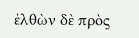ἐλθὼν δὲ πρὸς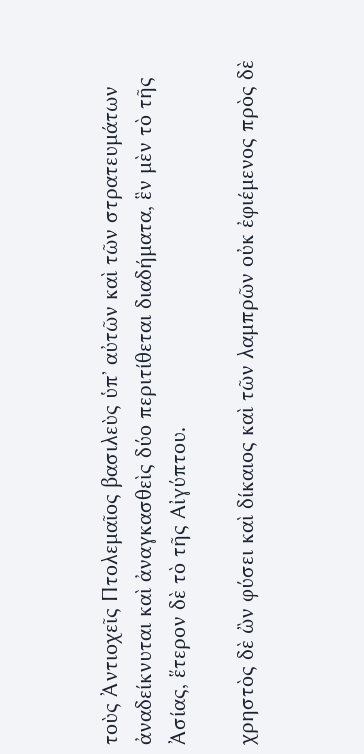τοὺς Ἀντιοχεῖς Πτολεμαῖος βασιλεὺς ὑπʼ αὐτῶν καὶ τῶν στρατευμάτων ἀναδείκνυται καὶ ἀναγκασθεὶς δύο περιτίθεται διαδήματα, ἓν μὲν τὸ τῆς Ἀσίας, ἕτερον δὲ τὸ τῆς Αἰγύπτου.

χρηστὸς δὲ ὢν φύσει καὶ δίκαιος καὶ τῶν λαμπρῶν οὐκ ἐφιέμενος πρὸς δὲ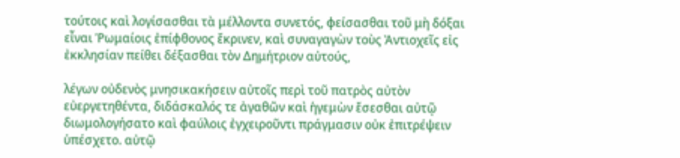τούτοις καὶ λογίσασθαι τὰ μέλλοντα συνετός, φείσασθαι τοῦ μὴ δόξαι εἶναι Ῥωμαίοις ἐπίφθονος ἔκρινεν, καὶ συναγαγὼν τοὺς Ἀντιοχεῖς εἰς ἐκκλησίαν πείθει δέξασθαι τὸν Δημήτριον αὐτούς,

λέγων οὐδενὸς μνησικακήσειν αὐτοῖς περὶ τοῦ πατρὸς αὐτὸν εὐεργετηθέντα, διδάσκαλός τε ἀγαθῶν καὶ ἡγεμὼν ἔσεσθαι αὐτῷ διωμολογήσατο καὶ φαύλοις ἐγχειροῦντι πράγμασιν οὐκ ἐπιτρέψειν ὑπέσχετο. αὐτῷ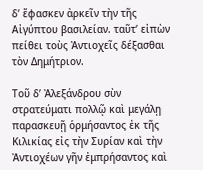δʼ ἔφασκεν ἀρκεῖν τὴν τῆς Αἰγύπτου βασιλείαν. ταῦτʼ εἰπὼν πείθει τοὺς Ἀντιοχεῖς δέξασθαι τὸν Δημήτριον.

Τοῦ δʼ Ἀλεξάνδρου σὺν στρατεύματι πολλῷ καὶ μεγάλῃ παρασκευῇ ὁρμήσαντος ἐκ τῆς Κιλικίας εἰς τὴν Συρίαν καὶ τὴν Ἀντιοχέων γῆν ἐμπρήσαντος καὶ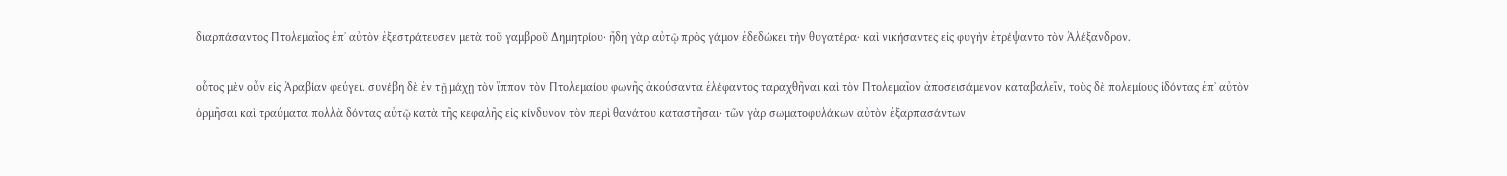διαρπάσαντος Πτολεμαῖος ἐπʼ αὐτὸν ἐξεστράτευσεν μετὰ τοῦ γαμβροῦ Δημητρίου· ἤδη γὰρ αὐτῷ πρὸς γάμον ἐδεδώκει τὴν θυγατέρα· καὶ νικήσαντες εἰς φυγὴν ἐτρέψαντο τὸν Ἀλέξανδρον.

οὗτος μὲν οὖν εἰς Ἀραβίαν φεύγει. συνέβη δὲ ἐν τῇ μάχῃ τὸν ἵππον τὸν Πτολεμαίου φωνῆς ἀκούσαντα ἐλέφαντος ταραχθῆναι καὶ τὸν Πτολεμαῖον ἀποσεισάμενον καταβαλεῖν, τοὺς δὲ πολεμίους ἰδόντας ἐπʼ αὐτὸν ὁρμῆσαι καὶ τραύματα πολλὰ δόντας αὐτῷ κατὰ τῆς κεφαλῆς εἰς κίνδυνον τὸν περὶ θανάτου καταστῆσαι· τῶν γὰρ σωματοφυλάκων αὐτὸν ἐξαρπασάντων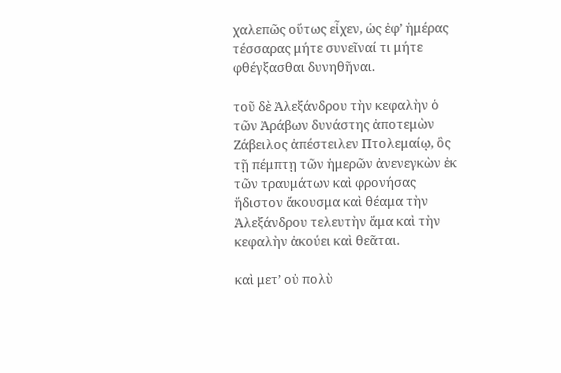χαλεπῶς οὕτως εἶχεν, ὡς ἐφʼ ἡμέρας τέσσαρας μήτε συνεῖναί τι μήτε φθέγξασθαι δυνηθῆναι.

τοῦ δὲ Ἀλεξάνδρου τὴν κεφαλὴν ὁ τῶν Ἀράβων δυνάστης ἀποτεμὼν Ζάβειλος ἀπέστειλεν Πτολεμαίῳ, ὃς τῇ πέμπτῃ τῶν ἡμερῶν ἀνενεγκὼν ἐκ τῶν τραυμάτων καὶ φρονήσας ἥδιστον ἄκουσμα καὶ θέαμα τὴν Ἀλεξάνδρου τελευτὴν ἅμα καὶ τὴν κεφαλὴν ἀκούει καὶ θεᾶται.

καὶ μετʼ οὐ πολὺ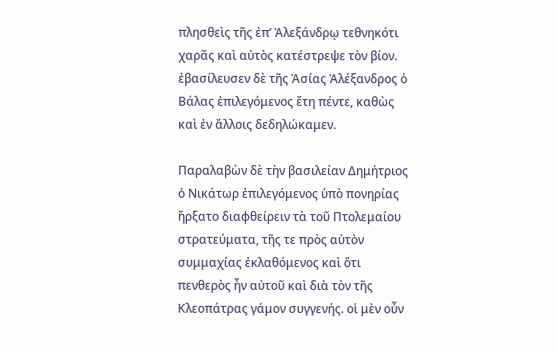πλησθεὶς τῆς ἐπʼ Ἀλεξάνδρῳ τεθνηκότι χαρᾶς καὶ αὐτὸς κατέστρεψε τὸν βίον. ἐβασίλευσεν δὲ τῆς Ἀσίας Ἀλέξανδρος ὁ Βάλας ἐπιλεγόμενος ἔτη πέντε, καθὼς καὶ ἐν ἄλλοις δεδηλώκαμεν.

Παραλαβὼν δὲ τὴν βασιλείαν Δημήτριος ὁ Νικάτωρ ἐπιλεγόμενος ὑπὸ πονηρίας ἤρξατο διαφθείρειν τὰ τοῦ Πτολεμαίου στρατεύματα, τῆς τε πρὸς αὐτὸν συμμαχίας ἐκλαθόμενος καὶ ὅτι πενθερὸς ἦν αὐτοῦ καὶ διὰ τὸν τῆς Κλεοπάτρας γάμον συγγενής. οἱ μὲν οὖν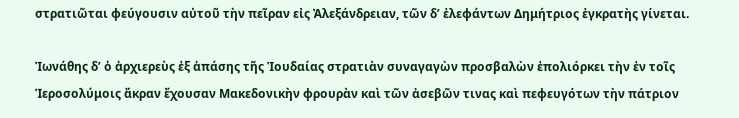στρατιῶται φεύγουσιν αὐτοῦ τὴν πεῖραν εἰς Ἀλεξάνδρειαν, τῶν δʼ ἐλεφάντων Δημήτριος ἐγκρατὴς γίνεται.

Ἰωνάθης δʼ ὁ ἀρχιερεὺς ἐξ ἁπάσης τῆς Ἰουδαίας στρατιὰν συναγαγὼν προσβαλὼν ἐπολιόρκει τὴν ἐν τοῖς Ἱεροσολύμοις ἄκραν ἔχουσαν Μακεδονικὴν φρουρὰν καὶ τῶν ἀσεβῶν τινας καὶ πεφευγότων τὴν πάτριον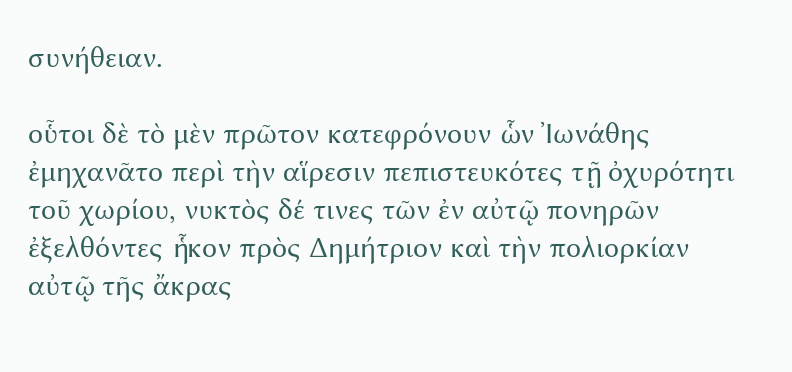συνήθειαν.

οὗτοι δὲ τὸ μὲν πρῶτον κατεφρόνουν ὧν Ἰωνάθης ἐμηχανᾶτο περὶ τὴν αἵρεσιν πεπιστευκότες τῇ ὀχυρότητι τοῦ χωρίου, νυκτὸς δέ τινες τῶν ἐν αὐτῷ πονηρῶν ἐξελθόντες ἧκον πρὸς Δημήτριον καὶ τὴν πολιορκίαν αὐτῷ τῆς ἄκρας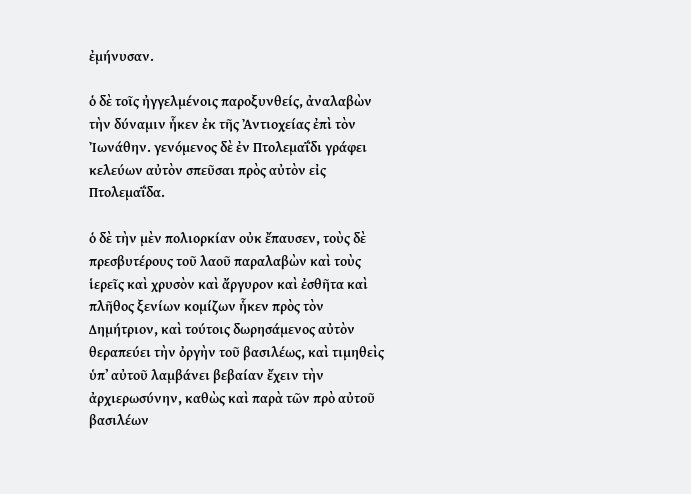ἐμήνυσαν.

ὁ δὲ τοῖς ἠγγελμένοις παροξυνθείς, ἀναλαβὼν τὴν δύναμιν ἧκεν ἐκ τῆς Ἀντιοχείας ἐπὶ τὸν Ἰωνάθην. γενόμενος δὲ ἐν Πτολεμαΐδι γράφει κελεύων αὐτὸν σπεῦσαι πρὸς αὐτὸν εἰς Πτολεμαΐδα.

ὁ δὲ τὴν μὲν πολιορκίαν οὐκ ἔπαυσεν, τοὺς δὲ πρεσβυτέρους τοῦ λαοῦ παραλαβὼν καὶ τοὺς ἱερεῖς καὶ χρυσὸν καὶ ἄργυρον καὶ ἐσθῆτα καὶ πλῆθος ξενίων κομίζων ἧκεν πρὸς τὸν Δημήτριον, καὶ τούτοις δωρησάμενος αὐτὸν θεραπεύει τὴν ὀργὴν τοῦ βασιλέως, καὶ τιμηθεὶς ὑπʼ αὐτοῦ λαμβάνει βεβαίαν ἔχειν τὴν ἀρχιερωσύνην, καθὼς καὶ παρὰ τῶν πρὸ αὐτοῦ βασιλέων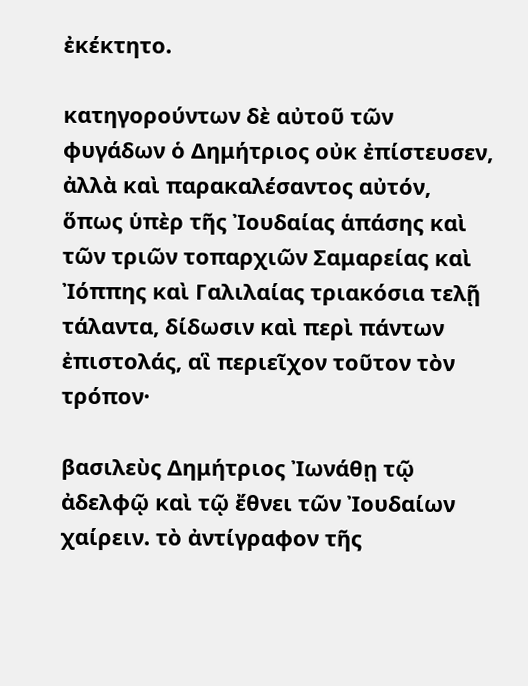ἐκέκτητο.

κατηγορούντων δὲ αὐτοῦ τῶν φυγάδων ὁ Δημήτριος οὐκ ἐπίστευσεν, ἀλλὰ καὶ παρακαλέσαντος αὐτόν, ὅπως ὑπὲρ τῆς Ἰουδαίας ἁπάσης καὶ τῶν τριῶν τοπαρχιῶν Σαμαρείας καὶ Ἰόππης καὶ Γαλιλαίας τριακόσια τελῇ τάλαντα, δίδωσιν καὶ περὶ πάντων ἐπιστολάς, αἳ περιεῖχον τοῦτον τὸν τρόπον·

βασιλεὺς Δημήτριος Ἰωνάθῃ τῷ ἀδελφῷ καὶ τῷ ἔθνει τῶν Ἰουδαίων χαίρειν. τὸ ἀντίγραφον τῆς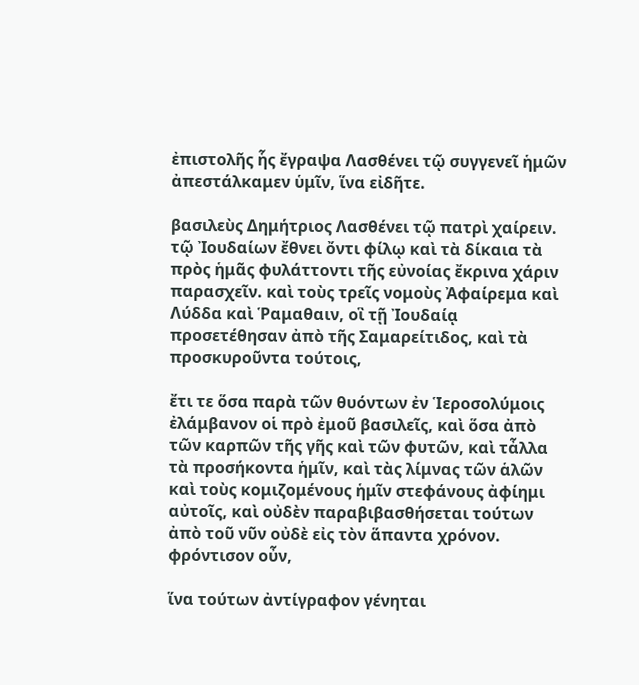ἐπιστολῆς ἧς ἔγραψα Λασθένει τῷ συγγενεῖ ἡμῶν ἀπεστάλκαμεν ὑμῖν, ἵνα εἰδῆτε.

βασιλεὺς Δημήτριος Λασθένει τῷ πατρὶ χαίρειν. τῷ Ἰουδαίων ἔθνει ὄντι φίλῳ καὶ τὰ δίκαια τὰ πρὸς ἡμᾶς φυλάττοντι τῆς εὐνοίας ἔκρινα χάριν παρασχεῖν. καὶ τοὺς τρεῖς νομοὺς Ἀφαίρεμα καὶ Λύδδα καὶ Ῥαμαθαιν, οἳ τῇ Ἰουδαίᾳ προσετέθησαν ἀπὸ τῆς Σαμαρείτιδος, καὶ τὰ προσκυροῦντα τούτοις,

ἔτι τε ὅσα παρὰ τῶν θυόντων ἐν Ἱεροσολύμοις ἐλάμβανον οἱ πρὸ ἐμοῦ βασιλεῖς, καὶ ὅσα ἀπὸ τῶν καρπῶν τῆς γῆς καὶ τῶν φυτῶν, καὶ τἆλλα τὰ προσήκοντα ἡμῖν, καὶ τὰς λίμνας τῶν ἁλῶν καὶ τοὺς κομιζομένους ἡμῖν στεφάνους ἀφίημι αὐτοῖς, καὶ οὐδὲν παραβιβασθήσεται τούτων ἀπὸ τοῦ νῦν οὐδὲ εἰς τὸν ἅπαντα χρόνον. φρόντισον οὖν,

ἵνα τούτων ἀντίγραφον γένηται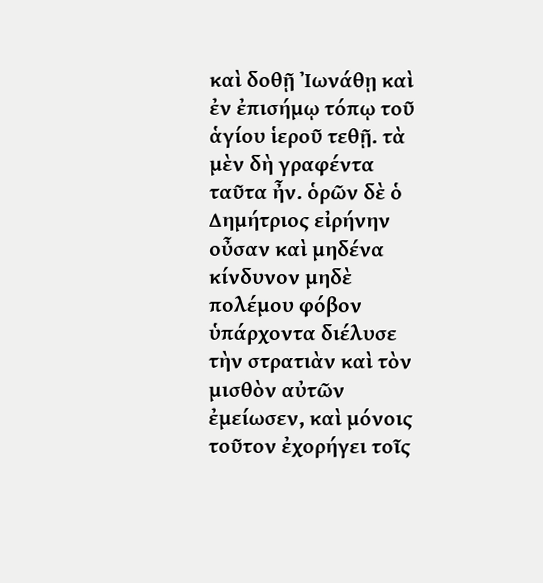καὶ δοθῇ Ἰωνάθῃ καὶ ἐν ἐπισήμῳ τόπῳ τοῦ ἁγίου ἱεροῦ τεθῇ. τὰ μὲν δὴ γραφέντα ταῦτα ἦν. ὁρῶν δὲ ὁ Δημήτριος εἰρήνην οὖσαν καὶ μηδένα κίνδυνον μηδὲ πολέμου φόβον ὑπάρχοντα διέλυσε τὴν στρατιὰν καὶ τὸν μισθὸν αὐτῶν ἐμείωσεν, καὶ μόνοις τοῦτον ἐχορήγει τοῖς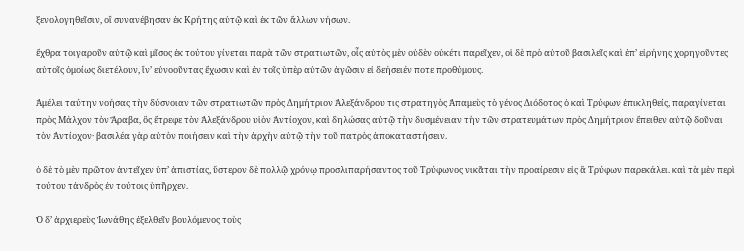ξενολογηθεῖσιν, οἳ συνανέβησαν ἐκ Κρήτης αὐτῷ καὶ ἐκ τῶν ἄλλων νήσων.

ἔχθρα τοιγαροῦν αὐτῷ καὶ μῖσος ἐκ τούτου γίνεται παρὰ τῶν στρατιωτῶν, οἷς αὐτὸς μὲν οὐδὲν οὐκέτι παρεῖχεν, οἱ δὲ πρὸ αὐτοῦ βασιλεῖς καὶ ἐπʼ εἰρήνης χορηγοῦντες αὐτοῖς ὁμοίως διετέλουν, ἵνʼ εὐνοοῦντας ἔχωσιν καὶ ἐν τοῖς ὑπὲρ αὐτῶν ἀγῶσιν εἰ δεήσειέν ποτε προθύμους.

Ἀμέλει ταύτην νοήσας τὴν δύσνοιαν τῶν στρατιωτῶν πρὸς Δημήτριον Ἀλεξάνδρου τις στρατηγὸς Ἀπαμεὺς τὸ γένος Διόδοτος ὁ καὶ Τρύφων ἐπικληθείς, παραγίνεται πρὸς Μάλχον τὸν Ἄραβα, ὃς ἔτρεφε τὸν Ἀλεξάνδρου υἱὸν Ἀντίοχον, καὶ δηλώσας αὐτῷ τὴν δυσμένειαν τὴν τῶν στρατευμάτων πρὸς Δημήτριον ἔπειθεν αὐτῷ δοῦναι τὸν Ἀντίοχον· βασιλέα γὰρ αὐτὸν ποιήσειν καὶ τὴν ἀρχὴν αὐτῷ τὴν τοῦ πατρὸς ἀποκαταστήσειν.

ὁ δὲ τὸ μὲν πρῶτον ἀντεῖχεν ὑπʼ ἀπιστίας, ὕστερον δὲ πολλῷ χρόνῳ προσλιπαρήσαντος τοῦ Τρύφωνος νικᾶται τὴν προαίρεσιν εἰς ἃ Τρύφων παρεκάλει. καὶ τὰ μὲν περὶ τούτου τἀνδρὸς ἐν τούτοις ὑπῆρχεν.

Ὁ δʼ ἀρχιερεὺς Ἰωνάθης ἐξελθεῖν βουλόμενος τοὺς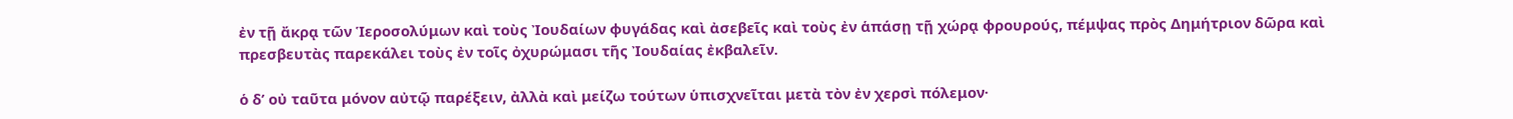ἐν τῇ ἄκρᾳ τῶν Ἱεροσολύμων καὶ τοὺς Ἰουδαίων φυγάδας καὶ ἀσεβεῖς καὶ τοὺς ἐν ἁπάσῃ τῇ χώρᾳ φρουρούς, πέμψας πρὸς Δημήτριον δῶρα καὶ πρεσβευτὰς παρεκάλει τοὺς ἐν τοῖς ὀχυρώμασι τῆς Ἰουδαίας ἐκβαλεῖν.

ὁ δʼ οὐ ταῦτα μόνον αὐτῷ παρέξειν, ἀλλὰ καὶ μείζω τούτων ὑπισχνεῖται μετὰ τὸν ἐν χερσὶ πόλεμον·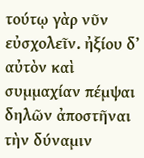τούτῳ γὰρ νῦν εὐσχολεῖν. ἠξίου δʼ αὐτὸν καὶ συμμαχίαν πέμψαι δηλῶν ἀποστῆναι τὴν δύναμιν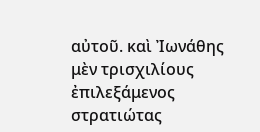αὐτοῦ. καὶ Ἰωνάθης μὲν τρισχιλίους ἐπιλεξάμενος στρατιώτας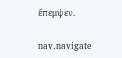ἔπεμψεν.

nav.navigate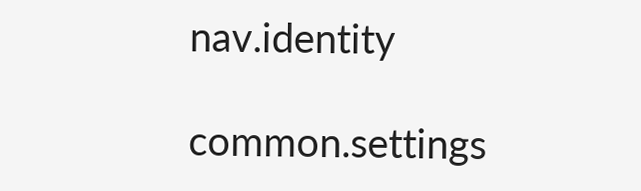nav.identity

common.settings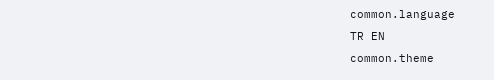common.language
TR EN
common.theme